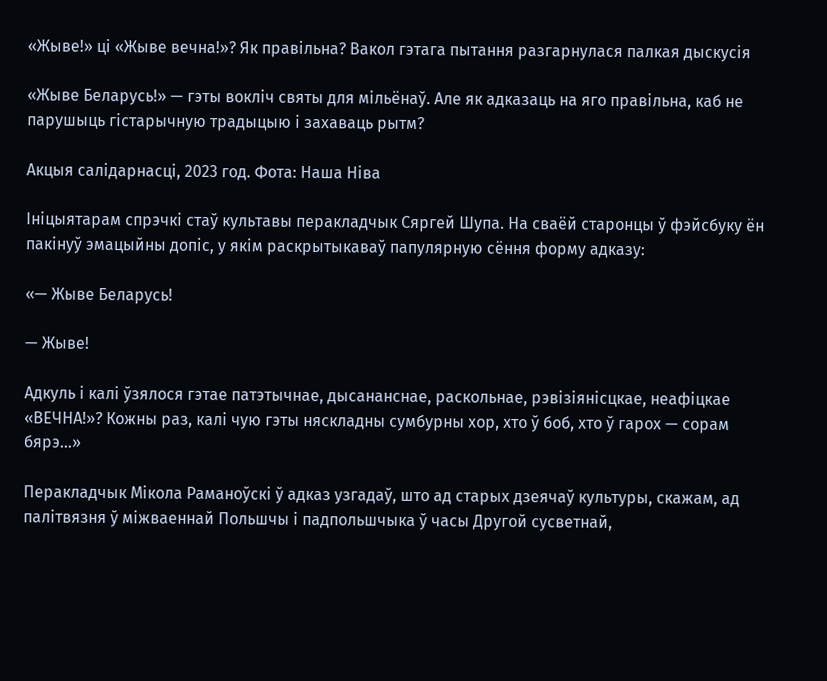«Жыве!» ці «Жыве вечна!»? Як правільна? Вакол гэтага пытання разгарнулася палкая дыскусія

«Жыве Беларусь!» — гэты вокліч святы для мільёнаў. Але як адказаць на яго правільна, каб не парушыць гістарычную традыцыю і захаваць рытм?

Акцыя салідарнасці, 2023 год. Фота: Наша Ніва

Ініцыятарам спрэчкі стаў культавы перакладчык Сяргей Шупа. На сваёй старонцы ў фэйсбуку ён пакінуў эмацыйны допіс, у якім раскрытыкаваў папулярную сёння форму адказу:

«— Жыве Беларусь!

— Жыве!

Адкуль і калі ўзялося гэтае патэтычнае, дысананснае, раскольнае, рэвізіянісцкае, неафіцкае «ВЕЧНА!»? Кожны раз, калі чую гэты няскладны сумбурны хор, хто ў боб, хто ў гарох — сорам бярэ…»

Перакладчык Мікола Раманоўскі ў адказ узгадаў, што ад старых дзеячаў культуры, скажам, ад палітвязня ў міжваеннай Польшчы і падпольшчыка ў часы Другой сусветнай,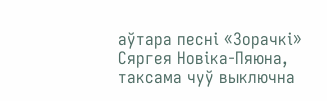аўтара песні «Зорачкі» Сяргея Новіка-Пяюна, таксама чуў выключна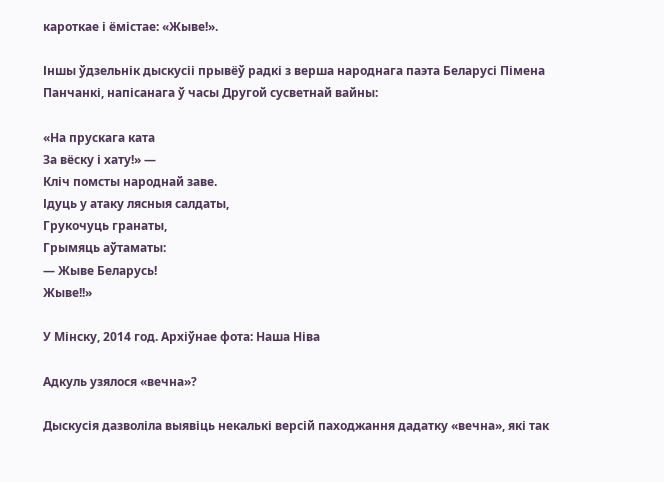кароткае і ёмістае: «Жыве!».

Іншы ўдзельнік дыскусіі прывёў радкі з верша народнага паэта Беларусі Пімена Панчанкі, напісанага ў часы Другой сусветнай вайны:

«На прускага ката
За вёску і хату!» —
Кліч помсты народнай заве.
Ідуць у атаку лясныя салдаты,
Грукочуць гранаты,
Грымяць аўтаматы:
— Жыве Беларусь!
Жыве!!»

У Мінску, 2014 год. Архіўнае фота: Наша Ніва

Адкуль узялося «вечна»?

Дыскусія дазволіла выявіць некалькі версій паходжання дадатку «вечна», які так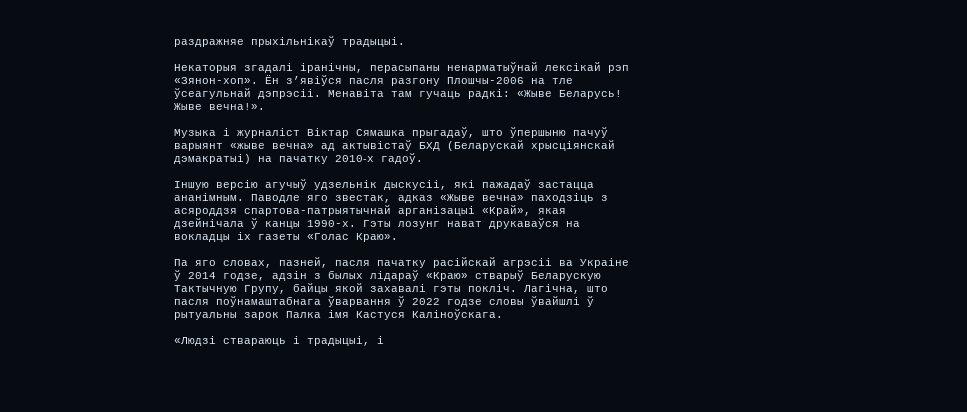раздражняе прыхільнікаў традыцыі.

Некаторыя згадалі іранічны, перасыпаны ненарматыўнай лексікай рэп «Зянон-хоп». Ён з’явіўся пасля разгону Плошчы-2006 на тле ўсеагульнай дэпрэсіі. Менавіта там гучаць радкі: «Жыве Беларусь! Жыве вечна!».

Музыка і журналіст Віктар Сямашка прыгадаў, што ўпершыню пачуў варыянт «жыве вечна» ад актывістаў БХД (Беларускай хрысціянскай дэмакратыі) на пачатку 2010‑х гадоў.

Іншую версію агучыў удзельнік дыскусіі, які пажадаў застацца ананімным. Паводле яго звестак, адказ «Жыве вечна» паходзіць з асяроддзя спартова-патрыятычнай арганізацыі «Край», якая дзейнічала ў канцы 1990-х. Гэты лозунг нават друкаваўся на вокладцы іх газеты «Голас Краю».

Па яго словах, пазней, пасля пачатку расійскай агрэсіі ва Украіне ў 2014 годзе, адзін з былых лідараў «Краю» стварыў Беларускую Тактычную Групу, байцы якой захавалі гэты покліч. Лагічна, што пасля поўнамаштабнага ўварвання ў 2022 годзе словы ўвайшлі ў рытуальны зарок Палка імя Кастуся Каліноўскага.

«Людзі ствараюць і традыцыі, і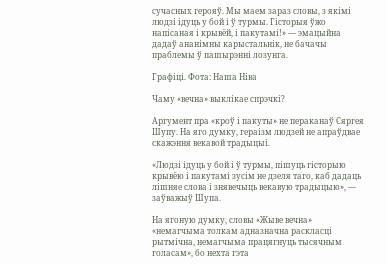сучасных герояў. Мы маем зараз словы, з якімі людзі ідуць у бой і ў турмы. Гісторыя ўжо напісаная і крывёй, і пакутамі!» — эмацыйна дадаў ананімны карыстальнік, не бачачы праблемы ў пашырэнні лозунга.

Графіці. Фота: Наша Ніва

Чаму «вечна» выклікае спрэчкі?

Аргумент пра «кроў і пакуты» не пераканаў Сяргея Шупу. На яго думку, гераізм людзей не апраўдвае скажэння векавой традыцыі.

«Людзі ідуць у бой і ў турмы, пішуць гісторыю крывёю і пакутамі зусім не дзеля таго, каб дадаць лішняе слова і знявечыць векавую традыцыю», — заўважыў Шупа.

На ягоную думку, словы «Жыве вечна» «немагчыма толкам адназначна раскласці рытмічна, немагчыма працягнуць тысячным голасам», бо нехта гэта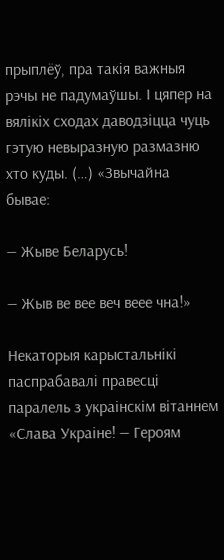прыплёў, пра такія важныя рэчы не падумаўшы. І цяпер на вялікіх сходах даводзіцца чуць гэтую невыразную размазню хто куды. (…) «Звычайна бывае:

— Жыве Беларусь!

— Жыв ве вее веч веее чна!»

Некаторыя карыстальнікі паспрабавалі правесці паралель з украінскім вітаннем «Слава Украіне! — Героям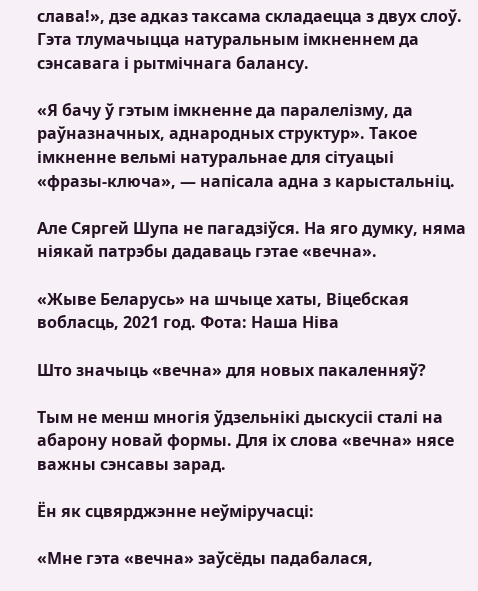слава!», дзе адказ таксама складаецца з двух слоў. Гэта тлумачыцца натуральным імкненнем да сэнсавага і рытмічнага балансу.

«Я бачу ў гэтым імкненне да паралелізму, да раўназначных, аднародных структур». Такое імкненне вельмі натуральнае для сітуацыі «фразы-ключа», — напісала адна з карыстальніц.

Але Сяргей Шупа не пагадзіўся. На яго думку, няма ніякай патрэбы дадаваць гэтае «вечна».

«Жыве Беларусь» на шчыце хаты, Віцебская вобласць, 2021 год. Фота: Наша Ніва

Што значыць «вечна» для новых пакаленняў?

Тым не менш многія ўдзельнікі дыскусіі сталі на абарону новай формы. Для іх слова «вечна» нясе важны сэнсавы зарад.

Ён як сцвярджэнне неўміручасці:

«Мне гэта «вечна» заўсёды падабалася,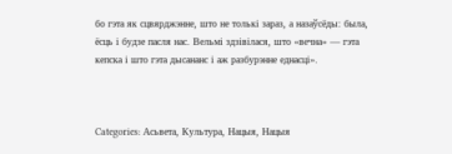бо гэта як сцвярджэнне, што не толькі зараз, а назаўсёды: была, ёсць і будзе пасля нас. Вельмі здзівілася, што «вечна» — гэта кепска і што гэта дысананс і аж разбурэнне еднасці».



Categories: Асьвета, Культура, Нацыя, Нацыя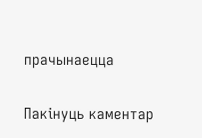прачынаецца

Пакінуць каментар